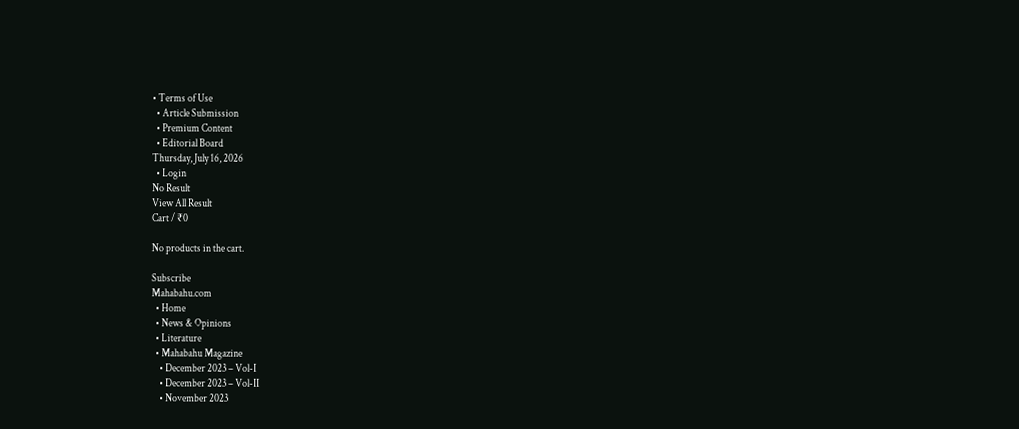• Terms of Use
  • Article Submission
  • Premium Content
  • Editorial Board
Thursday, July 16, 2026
  • Login
No Result
View All Result
Cart / ₹0

No products in the cart.

Subscribe
Mahabahu.com
  • Home
  • News & Opinions
  • Literature
  • Mahabahu Magazine
    • December 2023 – Vol-I
    • December 2023 – Vol-II
    • November 2023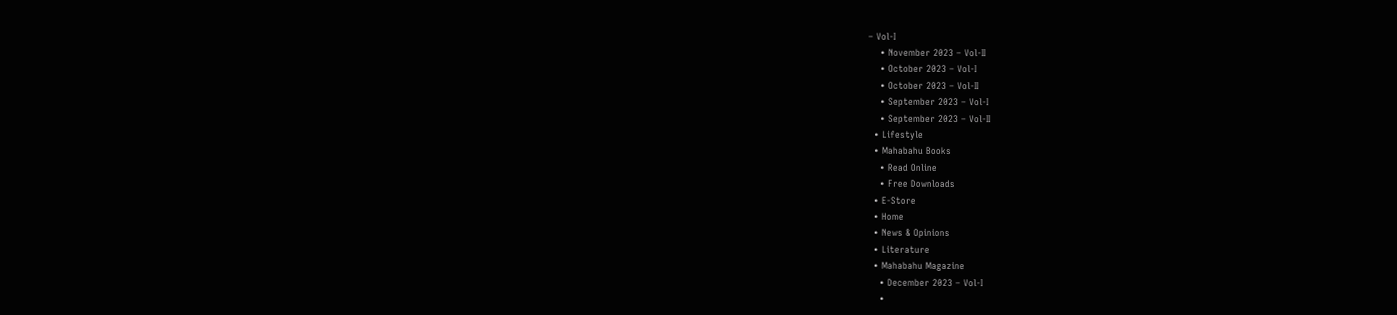– Vol-I
    • November 2023 – Vol-II
    • October 2023 – Vol-I
    • October 2023 – Vol-II
    • September 2023 – Vol-I
    • September 2023 – Vol-II
  • Lifestyle
  • Mahabahu Books
    • Read Online
    • Free Downloads
  • E-Store
  • Home
  • News & Opinions
  • Literature
  • Mahabahu Magazine
    • December 2023 – Vol-I
    •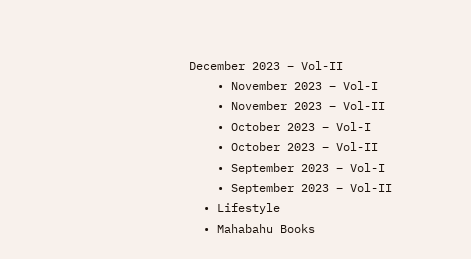December 2023 – Vol-II
    • November 2023 – Vol-I
    • November 2023 – Vol-II
    • October 2023 – Vol-I
    • October 2023 – Vol-II
    • September 2023 – Vol-I
    • September 2023 – Vol-II
  • Lifestyle
  • Mahabahu Books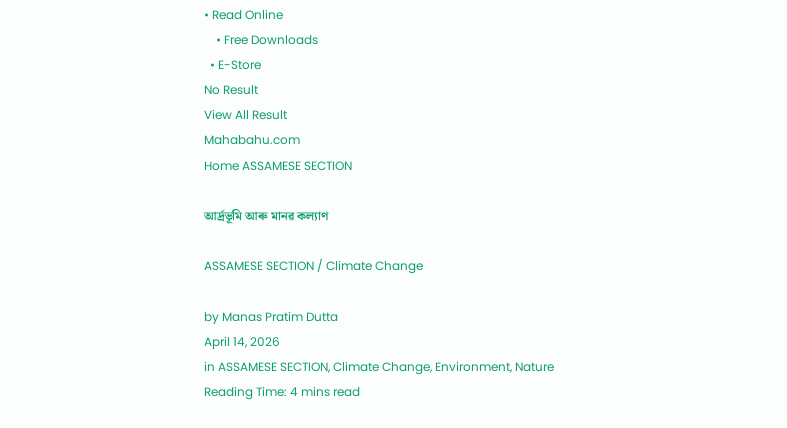• Read Online
    • Free Downloads
  • E-Store
No Result
View All Result
Mahabahu.com
Home ASSAMESE SECTION

আৰ্দ্ৰভূমি আৰু মানৱ কল্যাণ

ASSAMESE SECTION / Climate Change

by Manas Pratim Dutta
April 14, 2026
in ASSAMESE SECTION, Climate Change, Environment, Nature
Reading Time: 4 mins read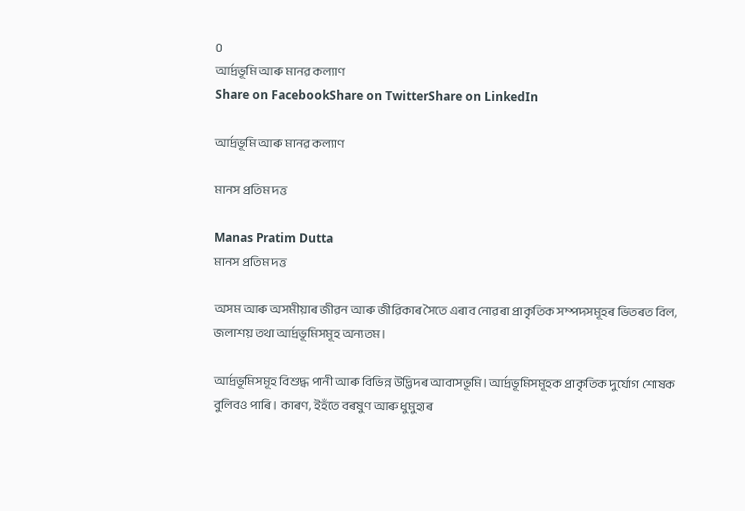0
আৰ্দ্ৰভূমি আৰু মানৱ কল্যাণ
Share on FacebookShare on TwitterShare on LinkedIn

আৰ্দ্ৰভূমি আৰু মানৱ কল্যাণ

মানস প্ৰতিম দত্ত

Manas Pratim Dutta
মানস প্ৰতিম দত্ত

অসম আৰু অসমীয়াৰ জীৱন আৰু জীৱিকাৰ সৈতে এৰাব নোৱৰা প্ৰাকৃতিক সম্পদসমূহৰ ভিতৰত বিল, জলাশয় তথা আৰ্দ্ৰভূমিসমূহ অন্যতম।

আৰ্দ্ৰভূমিসমূহ বিশুদ্ধ পানী আৰু বিভিন্ন উদ্ভিদৰ আবাসভূমি। আৰ্দ্ৰভূমিসমূহক প্ৰাকৃতিক দুৰ্যোগ শোষক বুলিবও পাৰি। কাৰণ, ইহঁতে বৰষুণ আৰু ধুমুহাৰ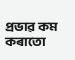প্ৰভাৱ কম কৰাতো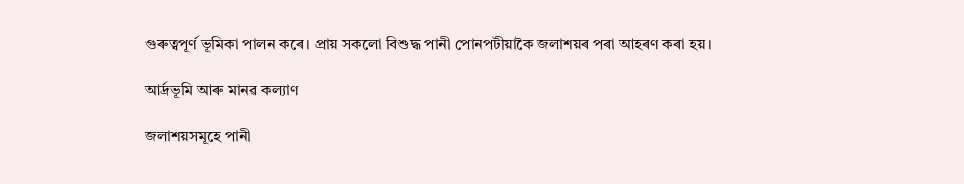গুৰুত্বপূৰ্ণ ভূমিকা পালন কৰে। প্ৰায় সকলো বিশুদ্ধ পানী পোনপটীয়াকৈ জলাশয়ৰ পৰা আহৰণ কৰা হয়।

আৰ্দ্ৰভূমি আৰু মানৱ কল্যাণ

জলাশয়সমূহে পানী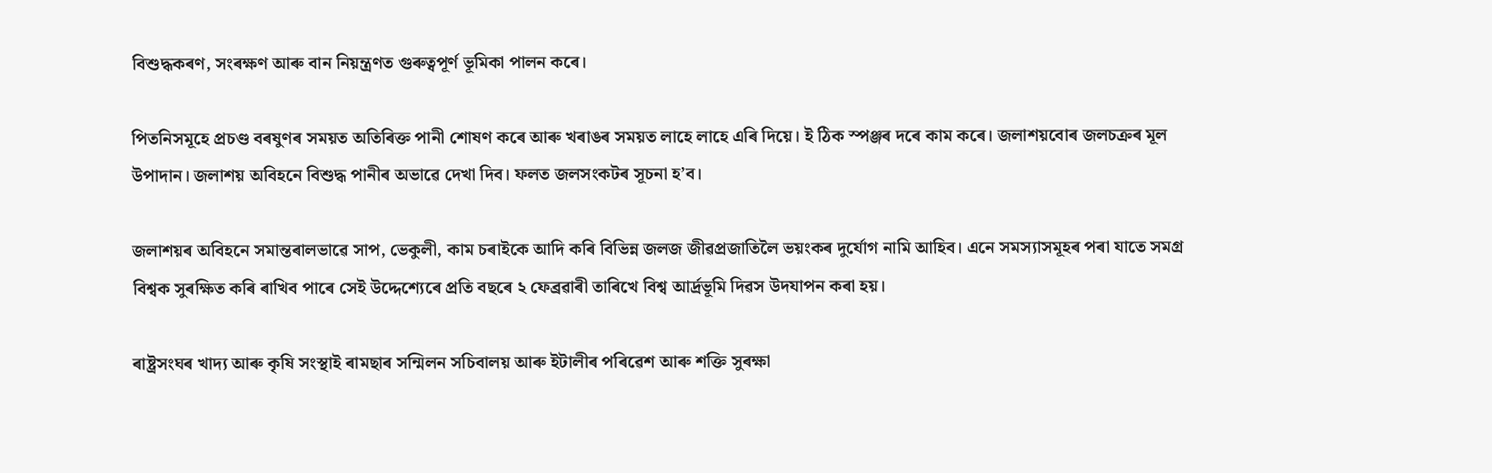বিশুদ্ধকৰণ, সংৰক্ষণ আৰু বান নিয়ন্ত্ৰণত গুৰুত্বপূৰ্ণ ভূমিকা পালন কৰে।

পিতনিসমূহে প্ৰচণ্ড বৰষুণৰ সময়ত অতিৰিক্ত পানী শোষণ কৰে আৰু খৰাঙৰ সময়ত লাহে লাহে এৰি দিয়ে। ই ঠিক স্পঞ্জৰ দৰে কাম কৰে। জলাশয়বোৰ জলচক্ৰৰ মূল উপাদান। জলাশয় অবিহনে বিশুদ্ধ পানীৰ অভাৱে দেখা দিব। ফলত জলসংকটৰ সূচনা হ’ব।

জলাশয়ৰ অবিহনে সমান্তৰালভাৱে সাপ, ভেকুলী, কাম চৰাইকে আদি কৰি বিভিন্ন জলজ জীৱপ্রজাতিলৈ ভয়ংকৰ দুর্যোগ নামি আহিব। এনে সমস্যাসমূহৰ পৰা যাতে সমগ্র বিশ্বক সুৰক্ষিত কৰি ৰাখিব পাৰে সেই উদ্দেশ্যেৰে প্রতি বছৰে ২ ফেব্রৱাৰী তাৰিখে বিশ্ব আর্দ্রভূমি দিৱস উদযাপন কৰা হয়।

ৰাষ্ট্ৰসংঘৰ খাদ্য আৰু কৃষি সংস্থাই ৰামছাৰ সন্মিলন সচিবালয় আৰু ইটালীৰ পৰিৱেশ আৰু শক্তি সুৰক্ষা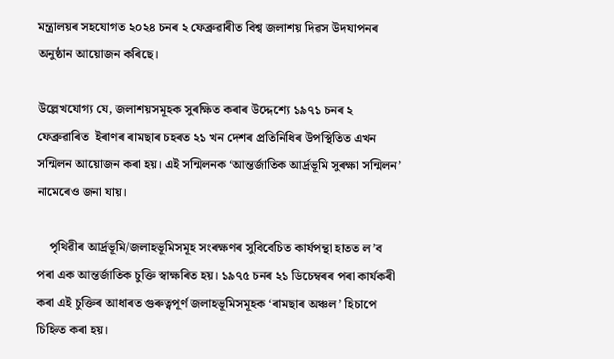মন্ত্ৰালয়ৰ সহযোগত ২০২৪ চনৰ ২ ফেব্ৰুৱাৰীত বিশ্ব জলাশয় দিৱস উদযাপনৰ অনুষ্ঠান আয়োজন কৰিছে।

উল্লেখযোগ্য যে, জলাশয়সমূহক সুৰক্ষিত কৰাৰ উদ্দেশ্যে ১৯৭১ চনৰ ২ ফেব্ৰুৱাৰিত  ইৰাণৰ ৰামছাৰ চহৰত ২১ খন দেশৰ প্ৰতিনিধিৰ উপস্থিতিত এখন সন্মিলন আয়োজন কৰা হয়। এই সন্মিলনক ‘আন্তৰ্জাতিক আৰ্দ্ৰভূমি সুৰক্ষা সন্মিলন’ নামেৰেও জনা যায়।

    পৃথিৱীৰ আৰ্দ্ৰভূমি/জলাহভূমিসমূহ সংৰক্ষণৰ সুবিবেচিত কাৰ্যপন্থা হাতত ল’ব পৰা এক আন্তৰ্জাতিক চুক্তি স্বাক্ষৰিত হয়। ১৯৭৫ চনৰ ২১ ডিচেম্বৰৰ পৰা কাৰ্যকৰী কৰা এই চুক্তিৰ আধাৰত গুৰুত্বপূৰ্ণ জলাহভূমিসমূহক ‘ৰামছাৰ অঞ্চল’ হিচাপে চিহ্নিত কৰা হয়।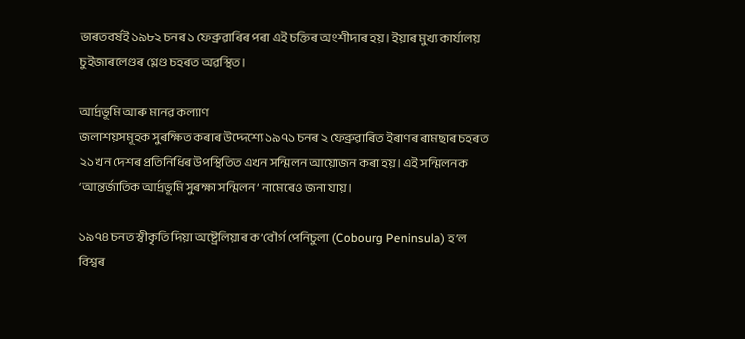ভাৰতবৰ্ষই ১৯৮২ চনৰ ১ ফেব্ৰুৱাৰিৰ পৰা এই চক্তিৰ অংশীদাৰ হয়। ইয়াৰ মুখ্য কাৰ্যালয় চুইজাৰলেণ্ডৰ গ্লেণ্ড চহৰত অৱস্থিত।

আৰ্দ্ৰভূমি আৰু মানৱ কল্যাণ
জলাশয়সমূহক সুৰক্ষিত কৰাৰ উদ্দেশ্যে ১৯৭১ চনৰ ২ ফেব্ৰুৱাৰিত ইৰাণৰ ৰামছাৰ চহৰত ২১ খন দেশৰ প্ৰতিনিধিৰ উপস্থিতিত এখন সন্মিলন আয়োজন কৰা হয়। এই সন্মিলনক ‘আন্তৰ্জাতিক আৰ্দ্ৰভূমি সুৰক্ষা সন্মিলন’ নামেৰেও জনা যায়।

১৯৭৪ চনত স্বীকৃতি দিয়া অষ্ট্রেলিয়াৰ ক’বৌৰ্গ পেনিচুলা (Cobourg Peninsula) হ’ল বিশ্বৰ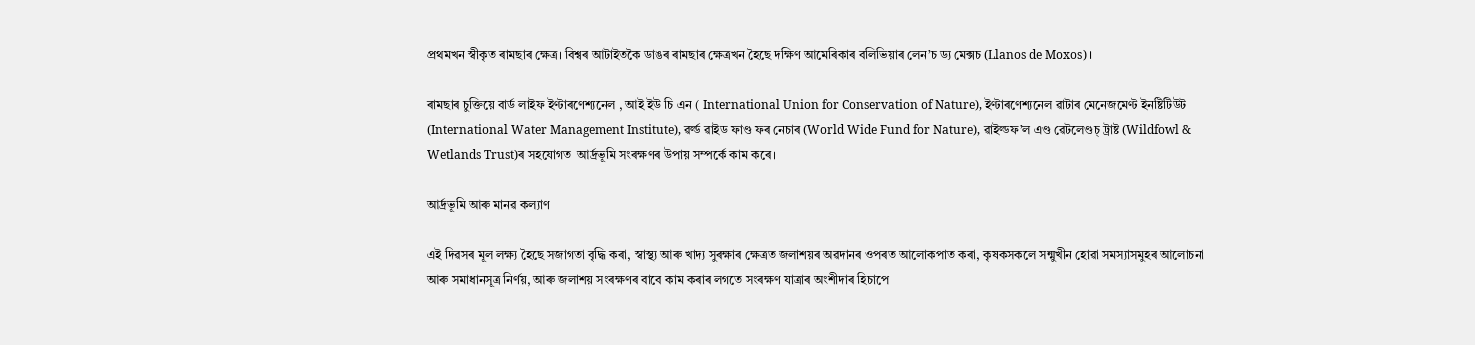প্ৰথমখন স্বীকৃত ৰামছাৰ ক্ষেত্ৰ। বিশ্বৰ আটাইতকৈ ডাঙৰ ৰামছাৰ ক্ষেত্ৰখন হৈছে দক্ষিণ আমেৰিকাৰ বলিভিয়াৰ লেন’চ ড্য মেক্সচ (Llanos de Moxos)।

ৰামছাৰ চুক্তিয়ে বাৰ্ড লাইফ ইণ্টাৰণেশ্যনেল , আই ইউ চি এন ( International Union for Conservation of Nature), ইণ্টাৰণেশ্যনেল ৱাটাৰ মেনেজমেণ্ট ইনষ্টিটিউট (International Water Management Institute), ৱৰ্ল্ড ৱাইড ফাণ্ড ফৰ নেচাৰ (World Wide Fund for Nature), ৱাইল্ডফ’ল এণ্ড ৱেটলেণ্ডচ্ ট্ৰাষ্ট (Wildfowl & Wetlands Trust)ৰ সহযোগত  আৰ্দ্ৰভূমি সংৰক্ষণৰ উপায় সম্পর্কে কাম কৰে।

আৰ্দ্ৰভূমি আৰু মানৱ কল্যাণ

এই দিৱসৰ মূল লক্ষ্য হৈছে সজাগতা বৃদ্ধি কৰা, স্বাস্থ্য আৰু খাদ্য সুৰক্ষাৰ ক্ষেত্ৰত জলাশয়ৰ অৱদানৰ ওপৰত আলোকপাত কৰা, কৃষকসকলে সন্মুখীন হোৱা সমস্যাসমুহৰ আলোচনা আৰু সমাধানসূত্ৰ নিৰ্ণয়, আৰু জলাশয় সংৰক্ষণৰ বাবে কাম কৰাৰ লগতে সংৰক্ষণ যাত্ৰাৰ অংশীদাৰ হিচাপে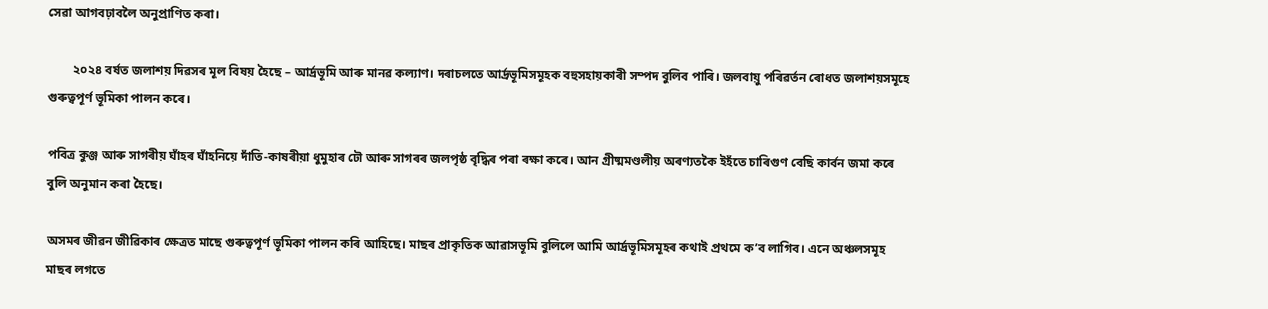সেৱা আগবঢ়াবলৈ অনুপ্ৰাণিত কৰা।

        ২০২৪ বৰ্ষত জলাশয় দিৱসৰ মূল বিষয় হৈছে – আর্দ্রভূমি আৰু মানৱ কল্যাণ। দৰাচলতে আর্দ্রভূমিসমূহক বহুসহায়কাৰী সম্পদ বুলিব পাৰি। জলবায়ু পৰিৱর্তন ৰোধত জলাশয়সমূহে গুৰুত্বপূর্ণ ভূমিকা পালন কৰে।

পবিত্র কুঞ্জ আৰু সাগৰীয় ঘাঁহৰ ঘাঁহনিয়ে দাঁতি-কাষৰীয়া ধুমুহাৰ ঢৌ আৰু সাগৰৰ জলপৃষ্ঠ বৃদ্ধিৰ পৰা ৰক্ষা কৰে। আন গ্রীষ্মমণ্ডলীয় অৰণ্যতকৈ ইহঁতে চাৰিগুণ বেছি কাৰ্বন জমা কৰে বুলি অনুমান কৰা হৈছে।

অসমৰ জীৱন জীৱিকাৰ ক্ষেত্রত মাছে গুৰুত্বপূর্ণ ভূমিকা পালন কৰি আহিছে। মাছৰ প্রাকৃতিক আৱাসভূমি বুলিলে আমি আর্দ্রভূমিসমূহৰ কথাই প্রথমে ক’ব লাগিব। এনে অঞ্চলসমূহ মাছৰ লগতে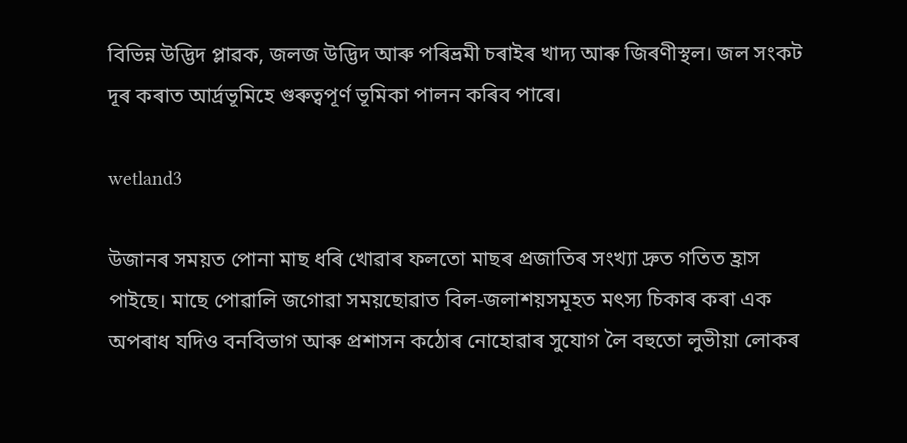বিভিন্ন উদ্ভিদ প্লাৱক, জলজ উদ্ভিদ আৰু পৰিভ্রমী চৰাইৰ খাদ্য আৰু জিৰণীস্থল। জল সংকট দূৰ কৰাত আর্দ্রভূমিহে গুৰুত্বপূর্ণ ভূমিকা পালন কৰিব পাৰে।

wetland3

উজানৰ সময়ত পোনা মাছ ধৰি খোৱাৰ ফলতো মাছৰ প্রজাতিৰ সংখ্যা দ্রুত গতিত হ্রাস পাইছে। মাছে পোৱালি জগোৱা সময়ছোৱাত বিল-জলাশয়সমূহত মৎস্য চিকাৰ কৰা এক অপৰাধ যদিও বনবিভাগ আৰু প্রশাসন কঠোৰ নোহোৱাৰ সুযোগ লৈ বহুতো লুভীয়া লোকৰ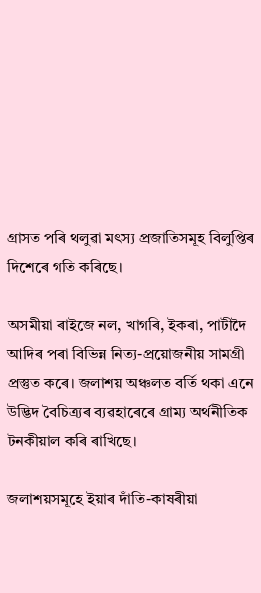গ্রাসত পৰি থলুৱা মৎস্য প্রজাতিসমূহ বিলুপ্তিৰ দিশেৰে গতি কৰিছে।

অসমীয়া ৰাইজে নল, খাগৰি, ইকৰা, পাটীদৈ আদিৰ পৰা বিভিন্ন নিত্য-প্রয়োজনীয় সামগ্রী প্রস্তুত কৰে। জলাশয় অঞ্চলত বর্তি থকা এনে উদ্ভিদ বৈচিত্র্যৰ ব্যৱহাৰেৰে গ্রাম্য অর্থনীতিক টনকীয়াল কৰি ৰাখিছে।

জলাশয়সমূহে ইয়াৰ দাঁতি-কাষৰীয়া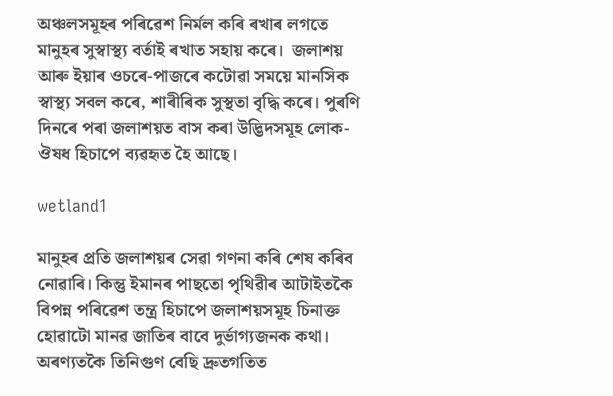অঞ্চলসমূহৰ পৰিৱেশ নির্মল কৰি ৰখাৰ লগতে মানুহৰ সুস্বাস্থ্য বর্তাই ৰখাত সহায় কৰে।  জলাশয় আৰু ইয়াৰ ওচৰে-পাজৰে কটোৱা সময়ে মানসিক স্বাস্থ্য সবল কৰে, শাৰীৰিক সুস্থতা বৃদ্ধি কৰে। পুৰণি দিনৰে পৰা জলাশয়ত বাস কৰা উদ্ভিদসমূহ লোক-ঔষধ হিচাপে ব্যৱহৃত হৈ আছে।

wetland1

মানুহৰ প্রতি জলাশয়ৰ সেৱা গণনা কৰি শেষ কৰিব নোৱাৰি। কিন্তু ইমানৰ পাছতো পৃথিৱীৰ আটাইতকৈ বিপন্ন পৰিৱেশ তন্ত্ৰ হিচাপে জলাশয়সমূহ চিনাক্ত হোৱাটো মানৱ জাতিৰ বাবে দুর্ভাগ্যজনক কথা। অৰণ্যতকৈ তিনিগুণ বেছি দ্ৰুতগতিত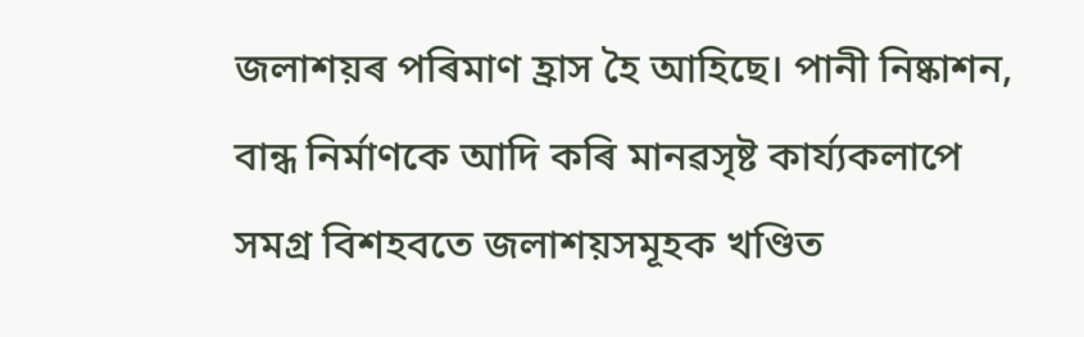জলাশয়ৰ পৰিমাণ হ্রাস হৈ আহিছে। পানী নিষ্কাশন, বান্ধ নিৰ্মাণকে আদি কৰি মানৱসৃষ্ট কাৰ্য্যকলাপে সমগ্র বিশহবতে জলাশয়সমূহক খণ্ডিত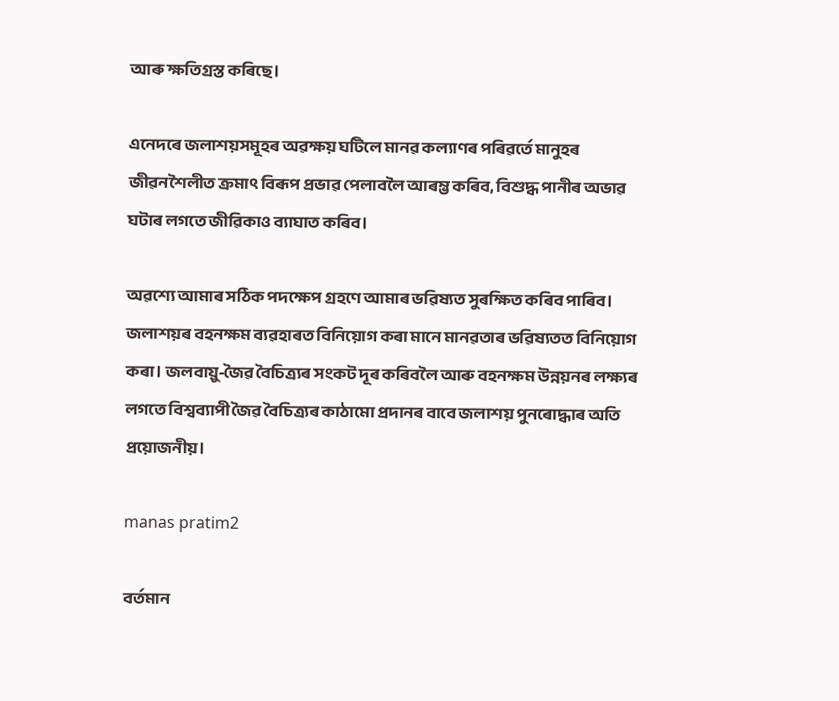আৰু ক্ষতিগ্ৰস্ত কৰিছে।

এনেদৰে জলাশয়সমূহৰ অৱক্ষয় ঘটিলে মানৱ কল্যাণৰ পৰিৱর্তে মানুহৰ জীৱনশৈলীত ক্ৰমাৎ বিৰূপ প্ৰভাৱ পেলাবলৈ আৰম্ভ কৰিব, বিশুদ্ধ পানীৰ অভাৱ ঘটাৰ লগতে জীৱিকাও ব্যাঘাত কৰিব।

অৱশ্যে আমাৰ সঠিক পদক্ষেপ গ্রহণে আমাৰ ভৱিষ্যত সুৰক্ষিত কৰিব পাৰিব। জলাশয়ৰ বহনক্ষম ব্যৱহাৰত বিনিয়োগ কৰা মানে মানৱতাৰ ভৱিষ্যতত বিনিয়োগ কৰা। জলবায়ু-জৈৱ বৈচিত্ৰ্যৰ সংকট দূৰ কৰিবলৈ আৰু বহনক্ষম উন্নয়নৰ লক্ষ্যৰ লগতে বিশ্বব্যাপী জৈৱ বৈচিত্ৰ্যৰ কাঠামো প্ৰদানৰ বাবে জলাশয় পুনৰোদ্ধাৰ অতি প্ৰয়োজনীয়।

manas pratim2

বৰ্তমান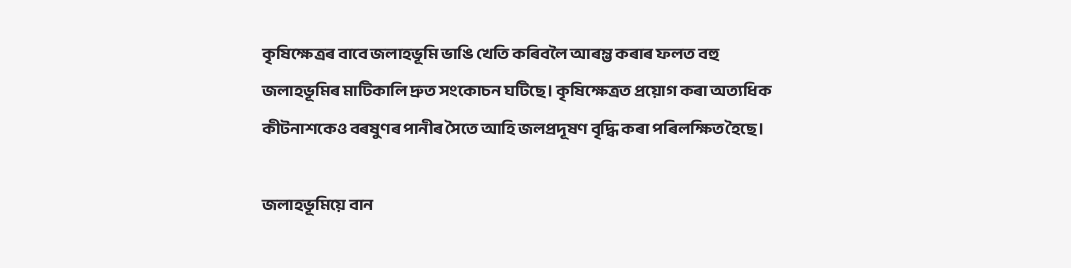কৃষিক্ষেত্ৰৰ বাবে জলাহভূমি ভাঙি খেতি কৰিবলৈ আৰম্ভ কৰাৰ ফলত বহু জলাহভূমিৰ মাটিকালি দ্ৰুত সংকোচন ঘটিছে। কৃষিক্ষেত্ৰত প্ৰয়োগ কৰা অত্যধিক কীটনাশকেও বৰষুণৰ পানীৰ সৈতে আহি জলপ্ৰদূষণ বৃদ্ধি কৰা পৰিলক্ষিত হৈছে।

জলাহভূমিয়ে বান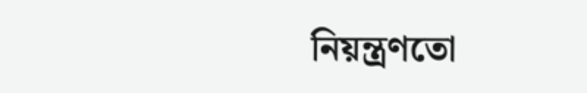নিয়ন্ত্ৰণতো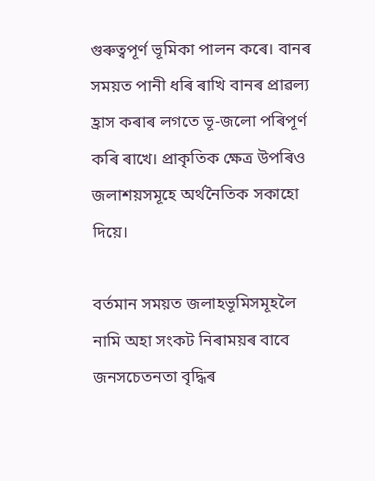গুৰুত্বপূৰ্ণ ভূমিকা পালন কৰে। বানৰ সময়ত পানী ধৰি ৰাখি বানৰ প্ৰাৱল্য হ্ৰাস কৰাৰ লগতে ভূ-জলো পৰিপূৰ্ণ কৰি ৰাখে। প্ৰাকৃতিক ক্ষেত্ৰ উপৰিও জলাশয়সমূহে অৰ্থনৈতিক সকাহো দিয়ে।

বৰ্তমান সময়ত জলাহভূমিসমূহলৈ নামি অহা সংকট নিৰাময়ৰ বাবে জনসচেতনতা বৃদ্ধিৰ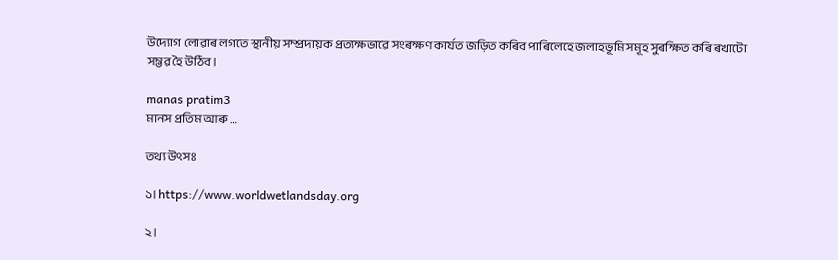উদ্যোগ লোৱাৰ লগতে স্থানীয় সম্প্ৰদায়ক প্ৰত্যক্ষভাৱে সংৰক্ষণ কাৰ্যত জড়িত কৰিব পাৰিলেহে জলাহভূমি সমূহ সুৰক্ষিত কৰি ৰখাটো সম্ভৱ হৈ উঠিব।

manas pratim3
মানস প্ৰতিম আৰু …

তথ্য উৎসঃ

১। https://www.worldwetlandsday.org

২।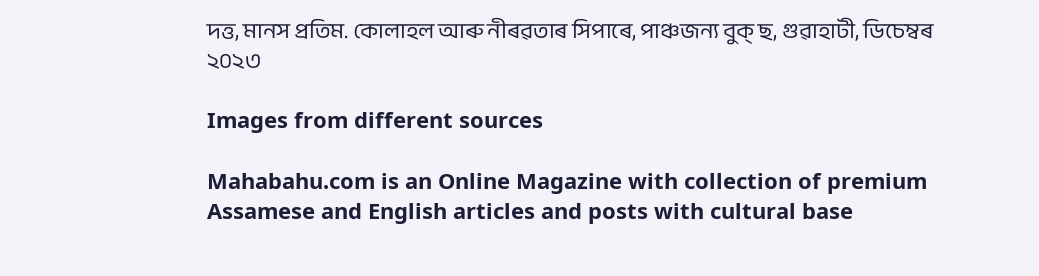দত্ত, মানস প্ৰতিম. কোলাহল আৰু নীৰৱতাৰ সিপাৰে, পাঞ্চজন্য বুক্ ছ, গুৱাহাটী, ডিচেম্বৰ ২০২৩

Images from different sources

Mahabahu.com is an Online Magazine with collection of premium Assamese and English articles and posts with cultural base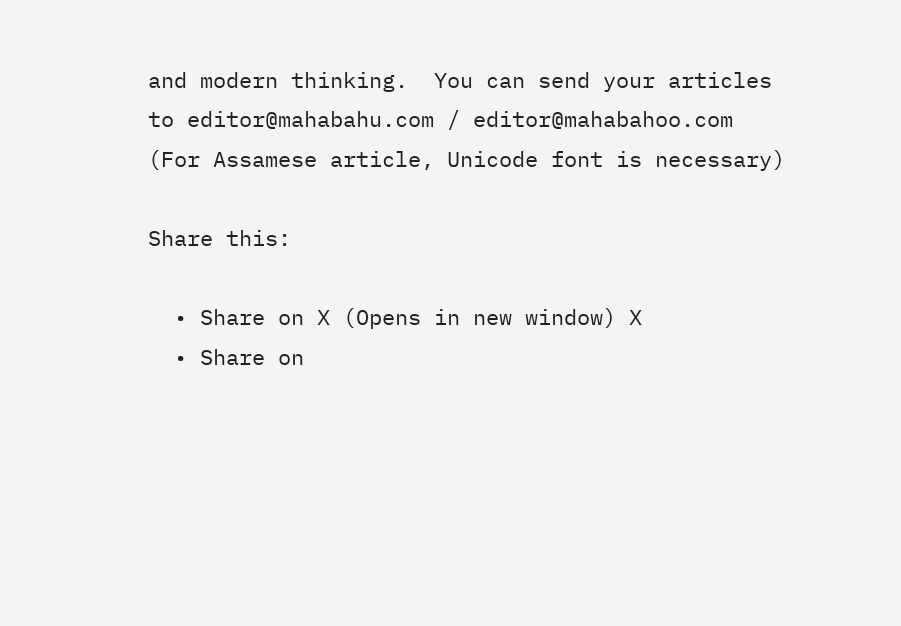and modern thinking.  You can send your articles to editor@mahabahu.com / editor@mahabahoo.com (For Assamese article, Unicode font is necessary)

Share this:

  • Share on X (Opens in new window) X
  • Share on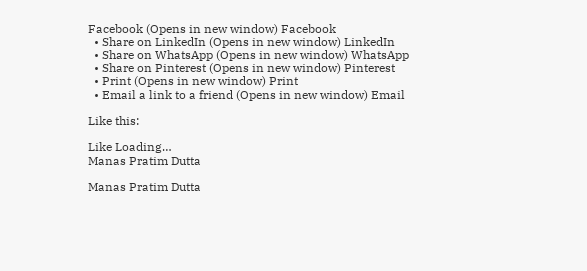Facebook (Opens in new window) Facebook
  • Share on LinkedIn (Opens in new window) LinkedIn
  • Share on WhatsApp (Opens in new window) WhatsApp
  • Share on Pinterest (Opens in new window) Pinterest
  • Print (Opens in new window) Print
  • Email a link to a friend (Opens in new window) Email

Like this:

Like Loading…
Manas Pratim Dutta

Manas Pratim Dutta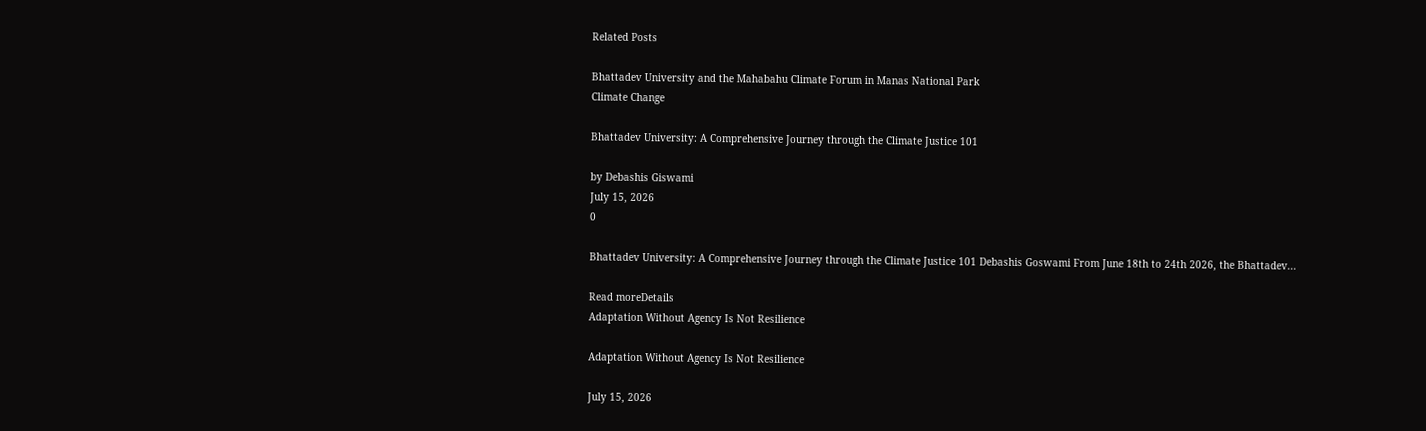Related Posts

Bhattadev University and the Mahabahu Climate Forum in Manas National Park
Climate Change

Bhattadev University: A Comprehensive Journey through the Climate Justice 101

by Debashis Giswami
July 15, 2026
0

Bhattadev University: A Comprehensive Journey through the Climate Justice 101 Debashis Goswami From June 18th to 24th 2026, the Bhattadev...

Read moreDetails
Adaptation Without Agency Is Not Resilience

Adaptation Without Agency Is Not Resilience

July 15, 2026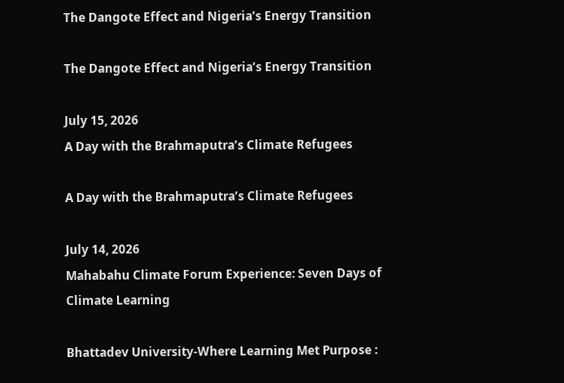The Dangote Effect and Nigeria’s Energy Transition

The Dangote Effect and Nigeria’s Energy Transition

July 15, 2026
A Day with the Brahmaputra’s Climate Refugees

A Day with the Brahmaputra’s Climate Refugees

July 14, 2026
Mahabahu Climate Forum Experience: Seven Days of Climate Learning

Bhattadev University-Where Learning Met Purpose :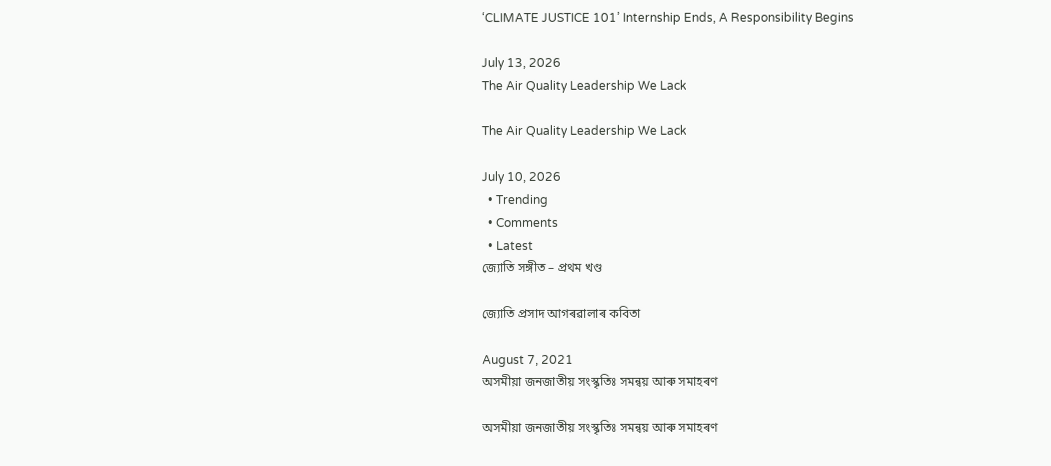‘CLIMATE JUSTICE 101’ Internship Ends, A Responsibility Begins

July 13, 2026
The Air Quality Leadership We Lack

The Air Quality Leadership We Lack

July 10, 2026
  • Trending
  • Comments
  • Latest
জ্যোতি সঙ্গীত – প্ৰথম খণ্ড

জ্যোতি প্ৰসাদ আগৰৱালাৰ কবিতা

August 7, 2021
অসমীয়া জনজাতীয় সংস্কৃতিঃ সমন্বয় আৰু সমাহৰণ

অসমীয়া জনজাতীয় সংস্কৃতিঃ সমন্বয় আৰু সমাহৰণ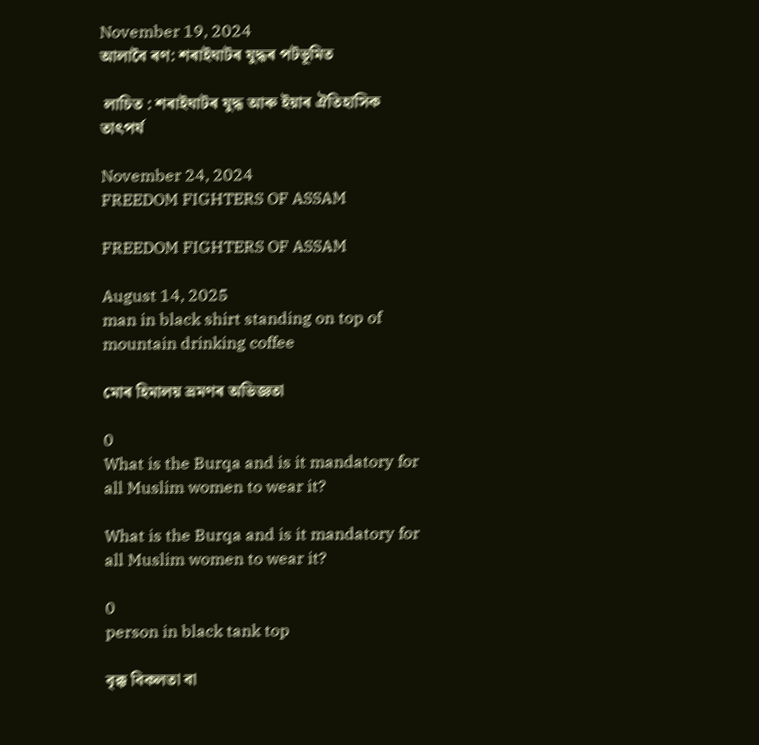November 19, 2024
আলাবৈ ৰণ: শৰাইঘাটৰ যুদ্ধৰ পটভূমিত

 লাচিত : শৰাইঘাটৰ যুদ্ধ আৰু ইয়াৰ ঐতিহাসিক তাৎপৰ্য

November 24, 2024
FREEDOM FIGHTERS OF ASSAM

FREEDOM FIGHTERS OF ASSAM

August 14, 2025
man in black shirt standing on top of mountain drinking coffee

মোৰ হিমালয় ভ্ৰমণৰ অভিজ্ঞতা

0
What is the Burqa and is it mandatory for all Muslim women to wear it?

What is the Burqa and is it mandatory for all Muslim women to wear it?

0
person in black tank top

বৃক্ক বিকলতা বা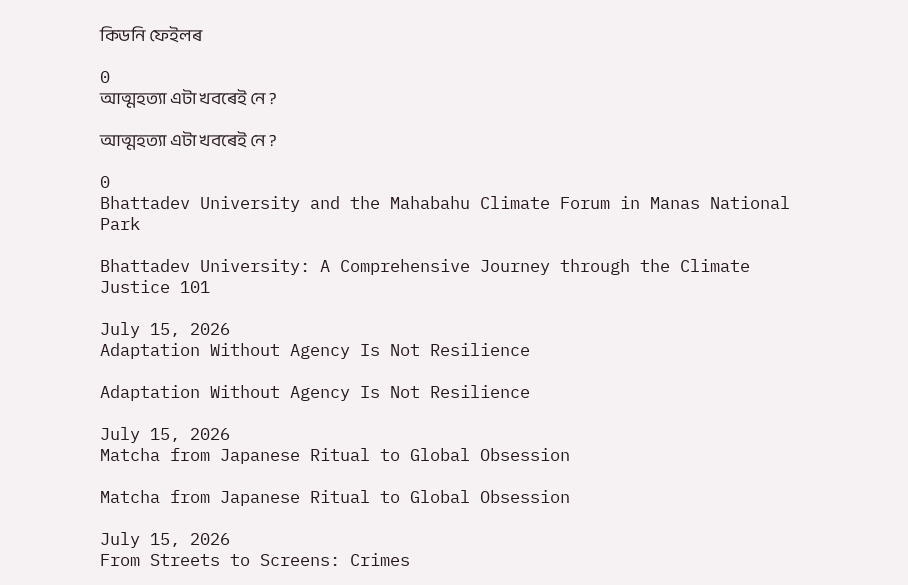কিডনি ফেইলৰ

0
আত্মহত্যা এটা খবৰেই নে ?

আত্মহত্যা এটা খবৰেই নে ?

0
Bhattadev University and the Mahabahu Climate Forum in Manas National Park

Bhattadev University: A Comprehensive Journey through the Climate Justice 101

July 15, 2026
Adaptation Without Agency Is Not Resilience

Adaptation Without Agency Is Not Resilience

July 15, 2026
Matcha from Japanese Ritual to Global Obsession

Matcha from Japanese Ritual to Global Obsession

July 15, 2026
From Streets to Screens: Crimes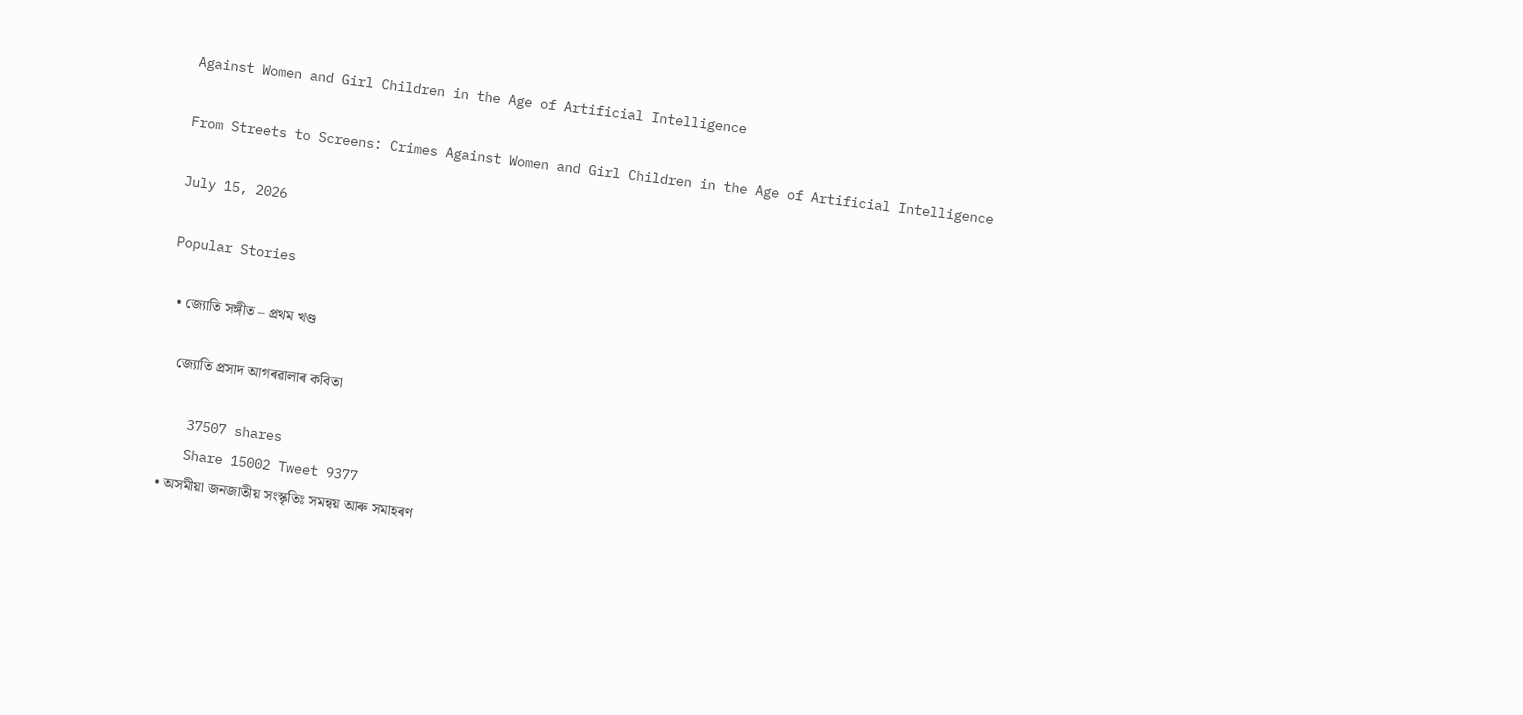Against Women and Girl Children in the Age of Artificial Intelligence

From Streets to Screens: Crimes Against Women and Girl Children in the Age of Artificial Intelligence

July 15, 2026

Popular Stories

  • জ্যোতি সঙ্গীত – প্ৰথম খণ্ড

    জ্যোতি প্ৰসাদ আগৰৱালাৰ কবিতা

    37507 shares
    Share 15002 Tweet 9377
  • অসমীয়া জনজাতীয় সংস্কৃতিঃ সমন্বয় আৰু সমাহৰণ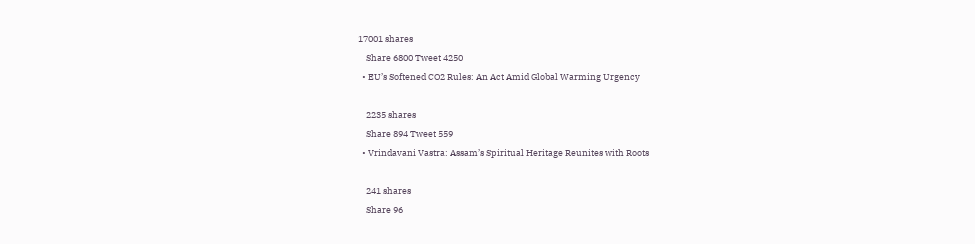17001 shares
    Share 6800 Tweet 4250
  • EU’s Softened CO2 Rules: An Act Amid Global Warming Urgency

    2235 shares
    Share 894 Tweet 559
  • Vrindavani Vastra: Assam’s Spiritual Heritage Reunites with Roots

    241 shares
    Share 96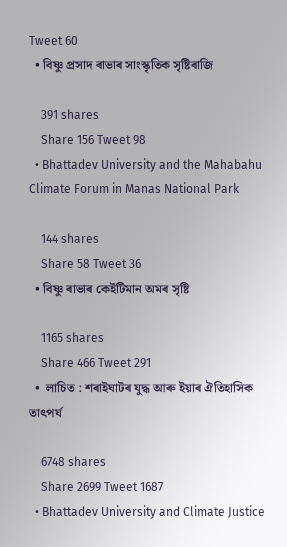Tweet 60
  • বিষ্ণু প্ৰসাদ ৰাভাৰ সাংস্কৃতিক সৃষ্টিৰাজি

    391 shares
    Share 156 Tweet 98
  • Bhattadev University and the Mahabahu Climate Forum in Manas National Park

    144 shares
    Share 58 Tweet 36
  • বিষ্ণু ৰাভাৰ কেইটিমান অমৰ সৃষ্টি

    1165 shares
    Share 466 Tweet 291
  •  লাচিত : শৰাইঘাটৰ যুদ্ধ আৰু ইয়াৰ ঐতিহাসিক তাৎপৰ্য

    6748 shares
    Share 2699 Tweet 1687
  • Bhattadev University and Climate Justice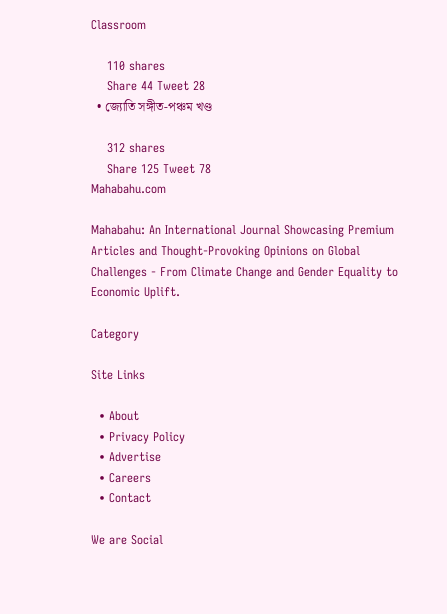Classroom

    110 shares
    Share 44 Tweet 28
  • জ্যোতি সঙ্গীত-পঞ্চম খণ্ড

    312 shares
    Share 125 Tweet 78
Mahabahu.com

Mahabahu: An International Journal Showcasing Premium Articles and Thought-Provoking Opinions on Global Challenges - From Climate Change and Gender Equality to Economic Uplift.

Category

Site Links

  • About
  • Privacy Policy
  • Advertise
  • Careers
  • Contact

We are Social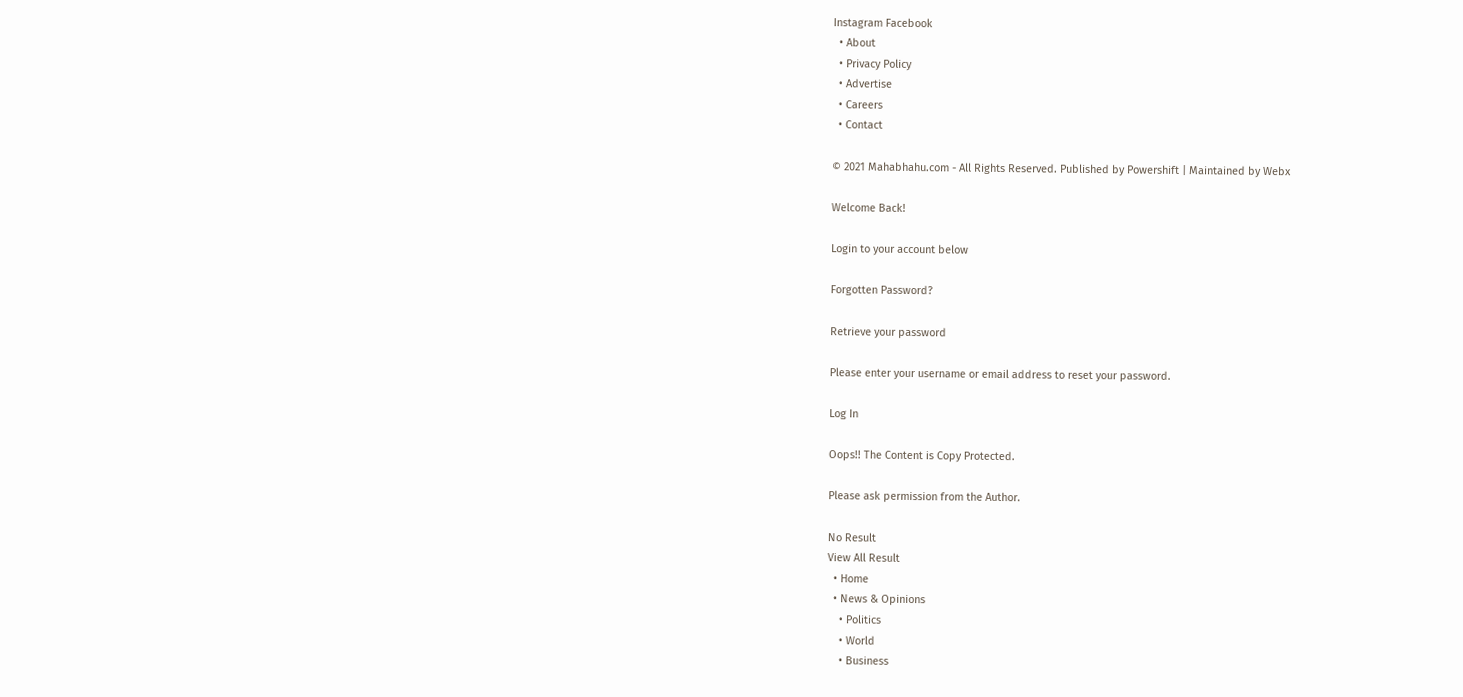Instagram Facebook
  • About
  • Privacy Policy
  • Advertise
  • Careers
  • Contact

© 2021 Mahabhahu.com - All Rights Reserved. Published by Powershift | Maintained by Webx

Welcome Back!

Login to your account below

Forgotten Password?

Retrieve your password

Please enter your username or email address to reset your password.

Log In

Oops!! The Content is Copy Protected.

Please ask permission from the Author.

No Result
View All Result
  • Home
  • News & Opinions
    • Politics
    • World
    • Business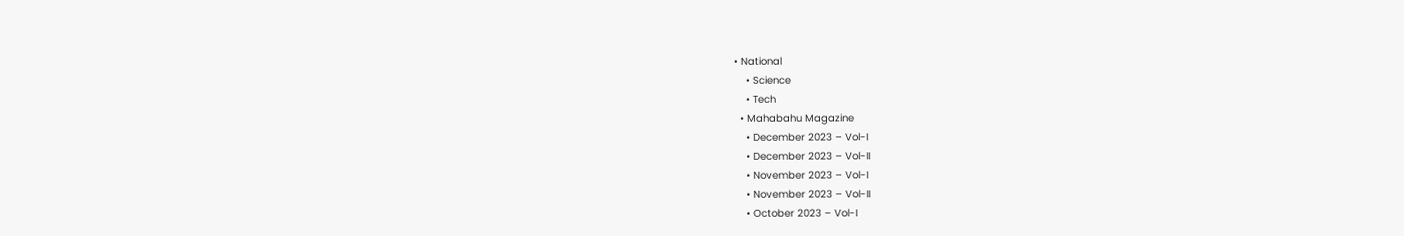• National
    • Science
    • Tech
  • Mahabahu Magazine
    • December 2023 – Vol-I
    • December 2023 – Vol-II
    • November 2023 – Vol-I
    • November 2023 – Vol-II
    • October 2023 – Vol-I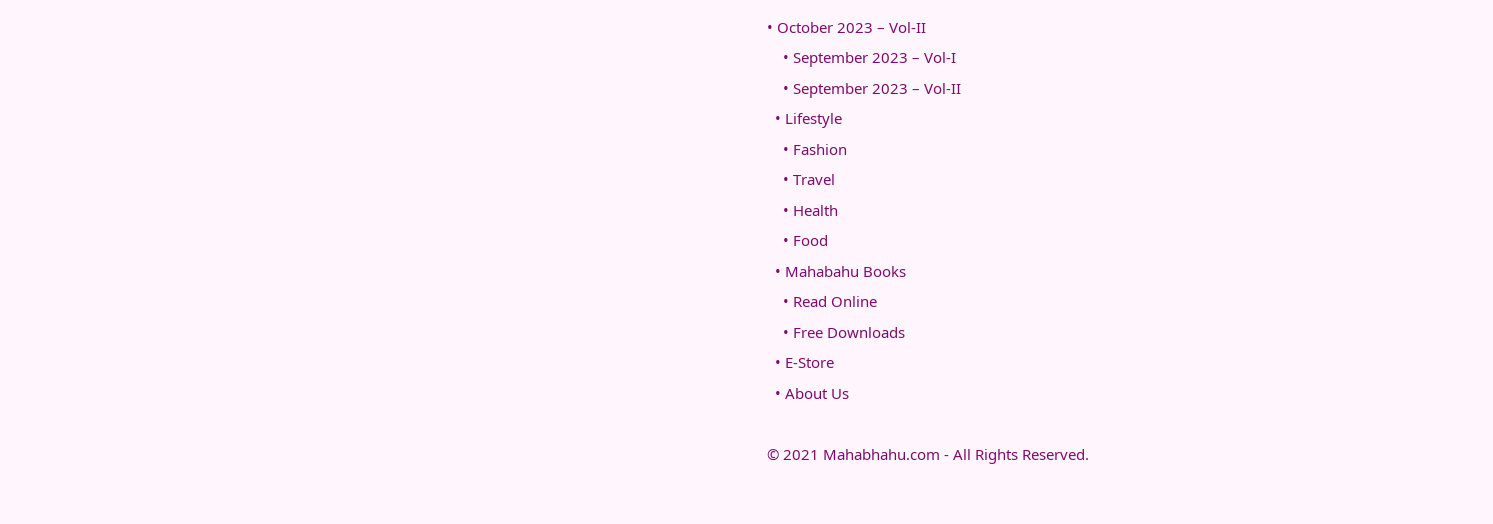• October 2023 – Vol-II
    • September 2023 – Vol-I
    • September 2023 – Vol-II
  • Lifestyle
    • Fashion
    • Travel
    • Health
    • Food
  • Mahabahu Books
    • Read Online
    • Free Downloads
  • E-Store
  • About Us

© 2021 Mahabhahu.com - All Rights Reserved.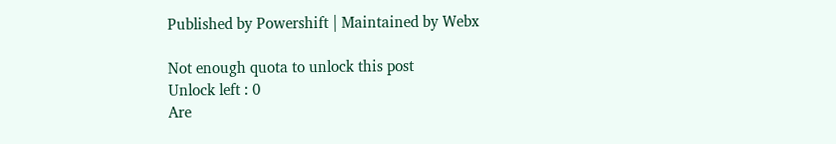Published by Powershift | Maintained by Webx

Not enough quota to unlock this post
Unlock left : 0
Are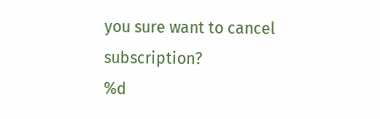you sure want to cancel subscription?
%d